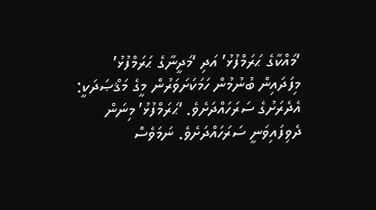‘މައްކާގެ ޙަރަމްފުޅު’ އަދި ‘މަދީނާގެ ޙަރަމްފުޅު’ މިފަދައިން ބުނުމުން ހަމަކަށަވަރުން މީގެ މަޤްޞަދަކީ: އެދެރަށުގެ ސަރަހައްދަށެވެ. ‘ޙަރަމްފުޅު’ މިނަން ދެވިފައިވަނީ ސަރަހައްދަށެވެ. ނަމަވެސް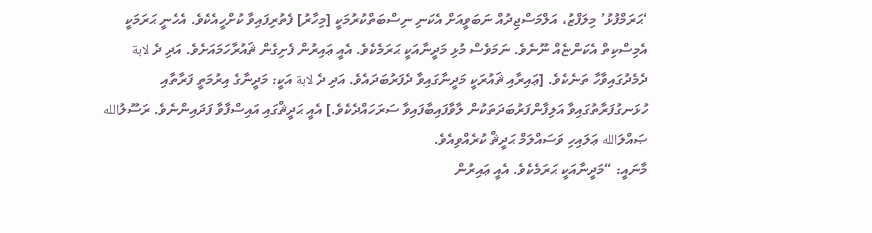‘ޙަރަމްފުޅު’ މިލަފްޒު، އަލްމަސްޖިދުއް ނަބަވީއަށް އެކަނި ނިސްބަތްކުރުމަކީ [މިހާރު] ފެތުރިފައިވާ ކުށްހީއެކެވެ. އެހެނީ ޙަރަމަކީ އެމިސްކިތް އެކަންޏެއް ނޫނެވެ. ނަމަވެސް މުޅި މަދީނާއަކީ ޙަރަމެކެވެ. އެއީ ޢައިރުން ފެށިގެން ޘައުރާހަމައަށެވެ. އަދި ދެ لابة ދެމެދުގައިވާހާ ތަނެކެވެ. [ޢައިރާއި ޘައުރަކީ މަދީނާގައިވާ ދެފަރުބަދައެވެ. އަދި ދެ لابة އަކީ: މަދީނާގެ އިރުމަތީ ފަރާތާއި ހުޅަނގުފަރާތުގައިވާ އަލިފާންފަރުބަދަތަކުން ލާވާފައިބާފައިވާ ސަރަހައްދެކެވެ.] އެއީ ޙަދީޘްގައި އައިސްފާވާ ފަދައިންނެވެ. ރަސޫލުالله ޞައްލަالله ޢަލައިހި ވަސައްލަމް ޙަދީޘް ކުރެއްވިއެވެ.
މާނައީ: “މަދީނާއަކީ ޙަރަމެކެވެ. އެއީ ޢައިރުން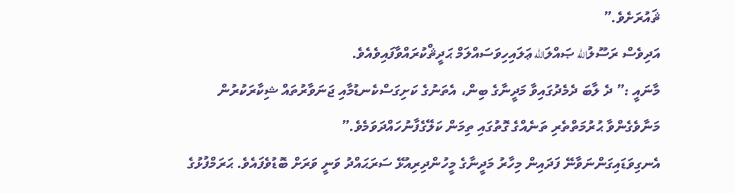ޘައުރަށެވެ.”
އަދިވެސް ރަސޫލުالله ޞައްލަالله ޢަލައިހިވަސައްލަމް ޙަދީޘްކުރައްވާފައިވެއެވެ.
މާނައީ :” ދެ ލާބަ ދެމެދުގައިވާ މަދީނާގެ ބިން، އެތަނުގެ ކަށިގަސްކެނޑުމާއި ޖަނަވާރުތައް ޝިކާރަކުރުން މަނާވެގެންވާ ޙުރުމަތްތެރި ތަނެއްގެ ގޮތުގައި ތިމަން ކަލޭގެފާނުހައްދަވަމެވެ.”
އެނގިވަޑައިގަންނަވާނޭ ފަދައިން މިހާރު މަދީނާގެ މީހުންދިރިއުޅޭ ސަރަޙައްދު ވަނީ ވަރަށް ބޮޑުވެފައެވެ. ޙަރަމްފުޅުގެ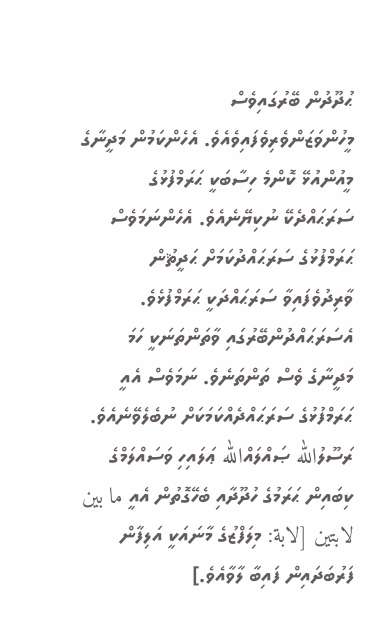ޙުދޫދުން ބޭރުގައިވެސް މީހުންވަޒަންވެރިވެފައިވެއެވެ. އެހެންކަމުން މަދީނާގެ މީއުންއުޅޭ ކޮންމެ ހިސާބަކީ ޙަރަމްފުޅުގެ ސަރަޙައްދެކޭ ނުކިޔޭނެއެވެ. އެހެންނަމަވެސް ޙަރަމްފުޅުގެ ސަރަޙައްދުކަމަށް ޙަދީޘުން ވާރިދުވެފައިވާ ސަރަޙައްދަކީ ޙަރަމްފުޅެވެ. އެސަރަޙައްދުންބޭރުގައި ވާތަންތަނަކީ ހަމަ މަދީނާގެ ވެސް ތަންތަނެވެ. ނަމަވެސް އެއީ ޙަރަމްފުޅުގެ ސަރަޙައްދެއްކަމަކަށް ނުބެލެވޭނެއެވެ.
ރަސޫލުالله ޞައްލައްالله ޢަލައިހި ވަސައްލަމްގެ ކިބައިން ޙަރަމުގެ ހުދޫދާއި ބެހޭގޮތުން އެއީ ما بين لابتين [لابة: މިލަފްޒުގެ މާނައަކީ އަލިފާން ފަރުބަދައިން ފައިބާ ލާވާއެވެ.]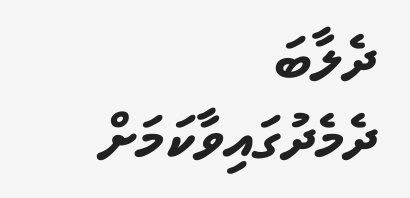ދެލާބަ ދެމެދުގައިވާކަމަށް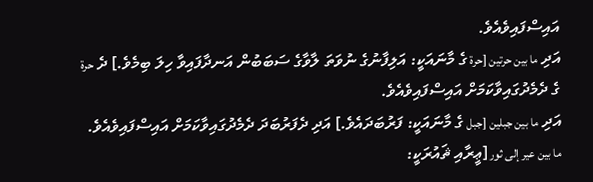އައިސްފައިވެއެވެ.
އަދި ما بين حرتين [حرة ގެ މާނައަކީ: އަލިފާނުގެ ނުވަތަ ލާވާގެ ސަބަބުން އަނދާފައިވާ ހިލަ ބިމެވެ.] ދެ حرة ގެ ދެމެދުގައިވާކަމަށް އައިސްފައިވެއެވެ.
އަދި ما بين جبلين [جبل ގެ މާނައަކީ: ފަރުބަދައެވެ.] އަދި ދެފަރުބަދަ ދެމެދުގައިވާކަމަށް އައިސްފައިވެއެވެ.
ما بين عير إلى ثور [ޢީރާއި ޘައުރަކީ: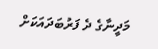މަދީނާގެ ދެ ފަރުބަދައަކަށް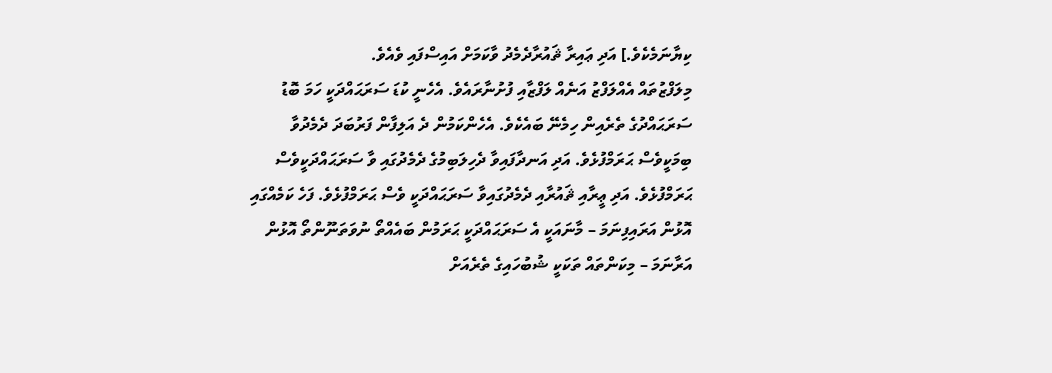ކިޔާނަމެކެވެ.] އަދި ޢައިރާ ޘައުރާދެމެދު ވާކަމަށް އައިސްފައި ވެއެވެ.
މިލަފްޒުތައް އެއްލަފްޒު އަނެއް ލަފްޒާއި ފުށުނާރައެވެ. އެހެނީ ކުޑަ ސަރަޙައްދަކީ ހަމަ ބޮޑު ސަރަޙައްދުގެ ތެރެއިން ހިމެނޭ ބައެކެވެ. އެހެންކަމުން ދެ އަލިފާން ފަރުބަދަ ދެމެދުވާ ބިމަކީވެސް ޙަރަމްފުޅެވެ. އަދި އަނދާފައިވާ ދެހިލަބިމުގެ ދެމެދުގައި ވާ ސަރަޙައްދަކީވެސް ޙަރަމްފުޅެވެ. އަދި ޢީރާއި ޘައުރާއި ދެމެދުގައިވާ ސަރަޙައްދަކީ ވެސް ޙަރަމްފުޅެވެ. ފަހެ ކަމެއްގައި އޮޅުން އަރައިފިނަމަ – މާނައަކީ އެ ސަރަޙައްދަކީ ޙަރަމުން ބައެއްތޯ ނުވަތަނޫންތޯ އޮޅުން އަރާނަމަ – މިކަންތައް ތަކަކީ ޝުބުހައިގެ ތެރެއަށް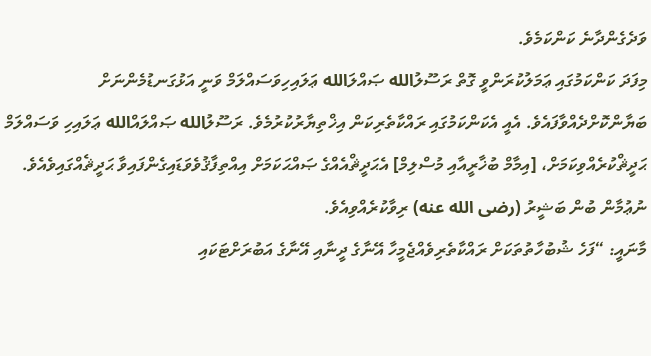ވަދެގެންދާނެ ކަންކަމެވެ.
މިފަދަ ކަންކަމުގައި ޢަމަލުކުރަންވީ ގޮތް ރަސޫލުالله ޞައްލަالله ޢަލައިހިވަސައްލަމް ވަނީ އަޅުގަނޑުމެންނަށް ބަޔާންކޮށްދެއްވާފައެވެ. އެއީ އެކަންކަމުގައި ރައްކާތެރިކަން އިޚްތިޔާރުކުރުމެވެ. ރަސޫލުالله ޞައްލައްالله ޢަލައިހި ވަސައްލަމް ޙަދީޘްކުރެއްވިކަމަށް، [އިމާމް ބުޚާރީއާއި މުސްލިމް] އެޙަދީޘްއެއްގެ ޞައްޙަކަމަށް އިއްތިފާޤުވެވަޑައިގެންފައިވާ ޙަދީޘެއްގައިވެއެވެ. ނުޢުމާން ބުން ބަޝީރު (رضى الله عنه) ރިވާކުރެއްވިއެވެ.
މާނައީ: “ފަހެ ޝުބުހާތުތަކަށް ރައްކާތެރިވެއްޖެމީހާ އޭނާގެ ދީނާއި އޭނާގެ އަބުރަށްޓަކައި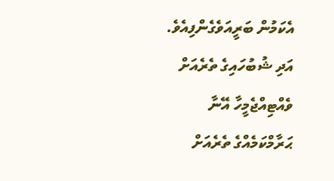އެކަމުން ބަރީއަވެގެންފިއެވެ. އަދި ޝުބުހައިގެ ތެރެއަށް ވެއްޓިއްޖެމީހާ އޭނާ ޙަރާމްކަމެއްގެ ތެރެއަށް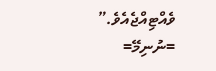ވެއްޓިއްޖެއެވެ.”
=ނުނިމޭ=